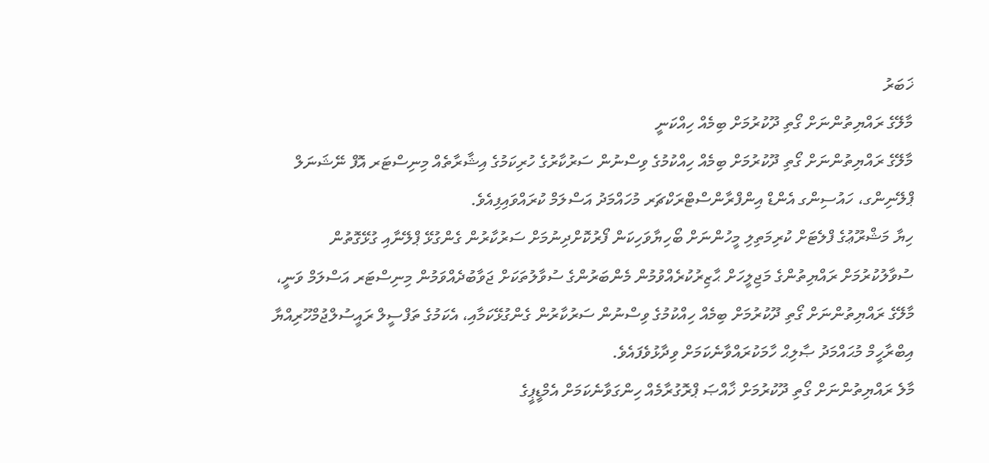ޚަބަރު
މާލޭގެ ރައްޔިތުންނަށް ގޯތި ދޫކުރުމަށް ބިމެއް ހިއްކަނީ
މާލޭގެ ރައްޔިތުންނަށް ގޯތި ދޫކުރުމަށް ބިމެއް ހިއްކުމުގެ ވިސްނުން ސަރުކާރުގެ ހުރިކަމުގެ އިޝާރާތެއް މިނިސްޓަރ އޮފް ނޭޝަނަލް ޕްލޭނިންގ، ހައުސިންގ އެންޑް އިންފްރާންސްޓްރަކްޗަރ މުހައްމަދު އަސްލަމް ކުރައްވައިފިއެވެ.
ހިޔާ މަޝްރޫޢުގެ ފްލެޓަށް ކުރިމަތިލި މީހުންނަށް ބޯހިޔާވަހިކަން ފޯރުކޮށްދިނުމަށް ސަރުކާރުން ގެންގުޅޭ ޕްލޭނާއި ގުޅޭގޮތުން ސުވާލުކުރުމަށް ރައްޔިތުންގެ މަޖިލީހަށް ޙާޒިރުކުރެއްވުމުން މެންބަރުންގެ ސުވާލުތަކަށް ޖަވާބުދެއްވަމުން މިނިސްޓަރ އަސްލަމް ވަނީ، މާލޭގެ ރައްޔިތުންނަށް ގޯތި ދޫކުރުމަށް ބިމެއް ހިއްކުމުގެ ވިސްނުން ސަރުކާރުން ގެންގުޅޭކަމާއި، އެކަމުގެ ތަފްސީލް ރައީސުލްޖުމްހޫރިއްޔާ އިބްރާހީމް މުޙައްމަދު ޞާލިޙް ހާމަކުރައްވާނެކަމަށް ވިދާޅުވެފައެވެ.
މާލެ ރައްޔިތުންނަށް ގޯތި ދޫކުރުމަށް ޚާއްޞަ ޕްރޮގުރާމެއް ހިންގަވާނެކަމަށް އެމްޑީޕީގެ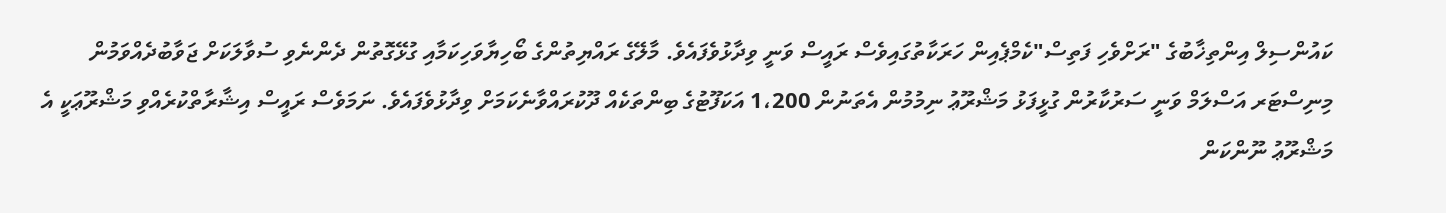ކައުންސިލް އިންތިޚާބުގެ "ރަށްވެހި ފަތިސް"ކެމްޕެއިން ހަރަކާތުގައިވެސް ރައީސް ވަނީ ވިދާޅުވެފައެވެ. މާލޭގެ ރައްޔިތުންގެ ބޯހިޔާވަހިކަމާއި ގުޅޭގޮތުން ދެންނެވި ސުވާލަކަށް ޖަވާބުދެއްވަމުން މިނިސްޓަރ އަސްލަމް ވަނީ ސަރުކާރުން ގުޅީފަޅު މަޝްރޫޢު ނިމުމުން އެތަނުން 1،200 އަކަފޫޓުގެ ބިންތަކެއް ދޫކުރައްވާނެކަމަށް ވިދާޅުވެފައެވެ. ނަމަވެސް ރައީސް އިޝާރާތްކުރެއްވި މަޝްރޫޢަކީ އެ މަޝްރޫޢު ނޫންކަން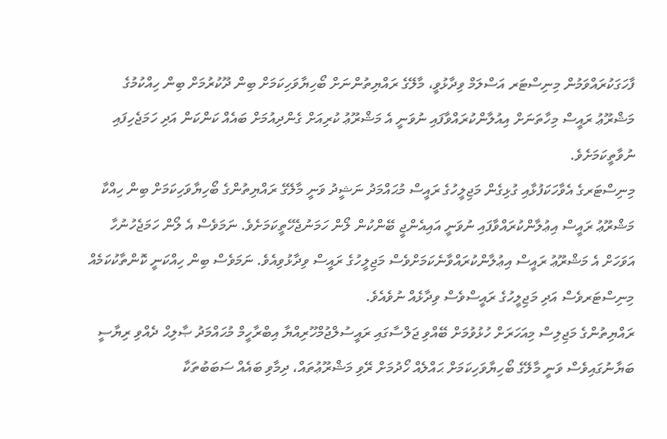ފާހަގަކުރައްވަމުން މިނިސްޓަރ އަސްލަމް ވިދާޅުވީ، މާލޭގެ ރައްޔިތުންނަށް ބޯހިޔާވަހިކަމަށް ބިން ދޫކުރުމަށް ބިން ހިއްކުމުގެ މަޝްރޫޢު ރައީސް މިހާތަނަށް އިއުލާންކުރައްވާފައި ނުވަނީ އެ މަޝްރޫޢު ކުރިއަށް ގެންދިއުމަށް ބައެއް ކަންކަން އަދި ހަމަޖެހިފައި ނުވާތީކަމަށެވެ.
މިނިސްޓަރގެ އެވާހަކަފުޅާއި ގުޅިގެން މަޖިލީހުގެ ރައީސް މުޙައްމަދު ނަޝީދު ވަނީ މާލޭގެ ރައްޔިތުންގެ ބޯހިޔާވަހިކަމަށް ބިން ހިއްކާ މަޝްރޫޢު ރައީސް އިޢުލާންކުރައްވާފައި ނުވަނީ އައިއެންޖީ ބޭންކުން ލޯން ހަމަނުޖެހޭތީކަމަށެވެ. ނަމަވެސް އެ ލޯން ހަމަޖެހުނުހާ އަވަހަށް އެ މަޝްރޫޢު ރައީސް އިޢުލާންކުރައްވާނެކަމަށްވެސް މަޖިލީހުގެ ރައީސް ވިދާޅުވިއެވެ. ނަމަވެސް ބިން ހިއްކަނީ ކޮންތާކުކަމެއް މިނިސްޓަރވެސް އަދި މަޖިލީހުގެ ރައީސްވެސް ވިދާޅެއް ނުވެއެވެ.
ރައްޔިތުންގެ މަޖިލިސް މިއަހަރަށް ހުޅުވުމަށް ބޭއްވި ޖަލްސާގައި ރައީސުލްޖުމްހޫރިއްޔާ އިބްރާހީމް މުޙައްމަދު ޞާލިޙް ދެއްވި ރިޔާސީ ބަޔާނުގައިވެސް ވަނީ މާލޭގެ ބޯހިޔާވަހިކަމަށް ޙައްލެއް ހޯދުމަށް ރޭވި މަޝްރޫޢުތައް، ދިމާވި ބައެއް ސަބަބުތަކާ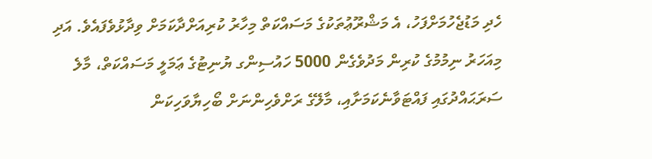ހެދި މަޑުޖެހުމަށްފަހު، އެ މަޝްރޫޢުތަކުގެ މަސައްކަތް މިހާރު ކުރިއަށްދާކަމަށް ވިދާޅުވެފައެވެ. އަދި މިއަހަރު ނިމުމުގެ ކުރިން މަދުވެގެން 5000 ހައުސިންގ ޔުނިޓުގެ ޢަމަލީ މަސައްކަތް، މާލެ ސަރަޙައްދުގައި ފައްޓަވާނެކަމަށާއި، މާލޭގެ ރަށްވެހިންނަށް ބޯހިޔާވަހިކަން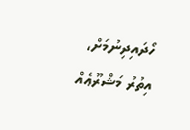ހޯދައިދިނުމަށް، އިތުރު މަޝްރޫޢެއް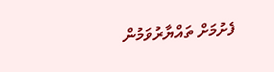ފެށުމަށް ތައްޔާރުވަމުން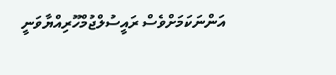އަންނަކަމަށްވެސް ރައީސުލްޖުމްހޫރިއްޔާވަނީ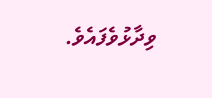ވިދާޅުވެފައެވެ.